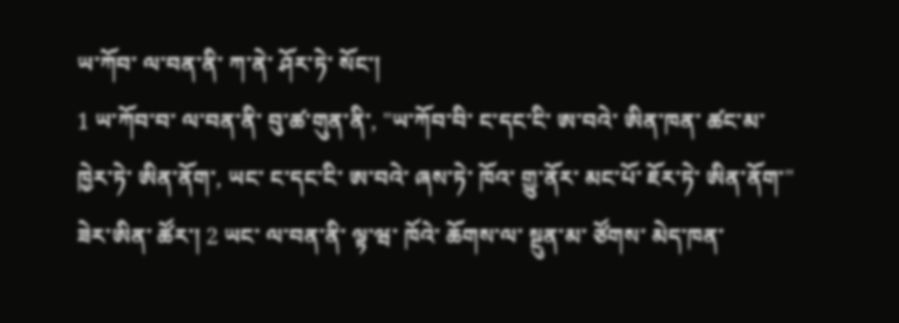ཡ་ཀོབ་ ལ་བན་ནི་ ཀ་ནེ་ ཤོར་ཏེ་ སོང་།
1 ཡ་ཀོབ་བ་ ལ་བན་ནི་ བུ་ཚ་གུན་ནི་, "ཡ་ཀོབ་བི་ ང་དང་ངི་ ཨ་བའེ་ ཨིན་ཁན་ ཚང་མ་ ཁྱེར་ཏེ་ ཨིན་ནོག་, ཡང་ ང་དང་ངི་ ཨ་བའེ་ ཞས་ཏེ་ ཁོའ་ གྱུ་ནོར་ མང་པོ་ ཇོར་ཏེ་ ཨིན་ནོག་" ཟེར་ཨིན་ ཚོར་། 2 ཡང་ ལ་བན་ནི་ ལྟ་ཝ་ ཁོའེ་ ཆོགས་ལ་ སྔུན་མ་ ཙོགས་ མེད་ཁན་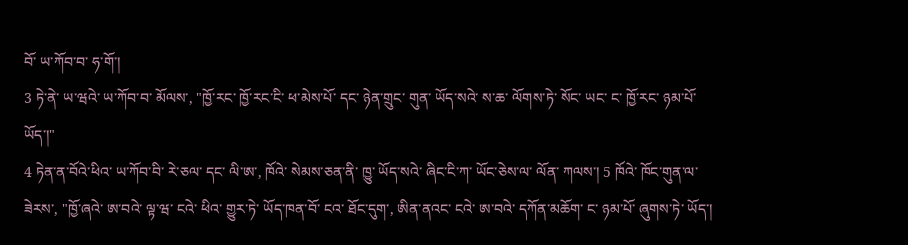བོ་ ཡ་ཀོབ་བ་ ཧ་གོ་།
3 ཏེ་ནེ་ ཡ་ཝའེ་ ཡ་ཀོབ་བ་ མོལས་, "ཁྱོ་རང་ ཁྱོ་རང་ངི་ ཕ་མེས་པོ་ དང་ ཉེན་གྲུང་ གུན་ ཡོད་སའེ་ ས་ཆ་ ལོགས་ཏེ་ སོང་ ཡང་ ང་ ཁྱོ་རང་ ཉམ་པོ་ ཡོད་།"
4 ཏེན་ན་བོའེ་ཕིའ་ ཡ་ཀོབ་བི་ རེ་ཅལ་ དང་ ལི་ཨ་, ཁོའེ་ སེམས་ཅན་ནི་ ཁྱུ་ ཡོད་སའེ་ ཞིང་ངི་ཀ་ ཡོང་ཅེས་ལ་ ལོན་ ཀལས་། 5 ཁོའེ་ ཁོང་གུན་ལ་ ཟེརས་, "ཁྱོ་ཞའེ་ ཨ་བའེ་ ལྟ་ཝ་ ངའེ་ ཕིའ་ གྱུར་ཏེ་ ཡོད་ཁན་བོ་ ངའ་ ཐོང་དུག་, ཨིན་ནའང་ ངའེ་ ཨ་བའེ་ དཀོན་མཆོག་ ང་ ཉམ་པོ་ ཞུགས་ཏེ་ ཡོད་།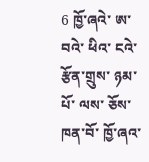6 ཁྱོ་ཞའེ་ ཨ་བའེ་ ཕིའ་ ངའེ་ རྩོན་གྲུས་ ཉམ་པོ་ ལས་ ཅོས་ཁན་བོ་ ཁྱོ་ཞའ་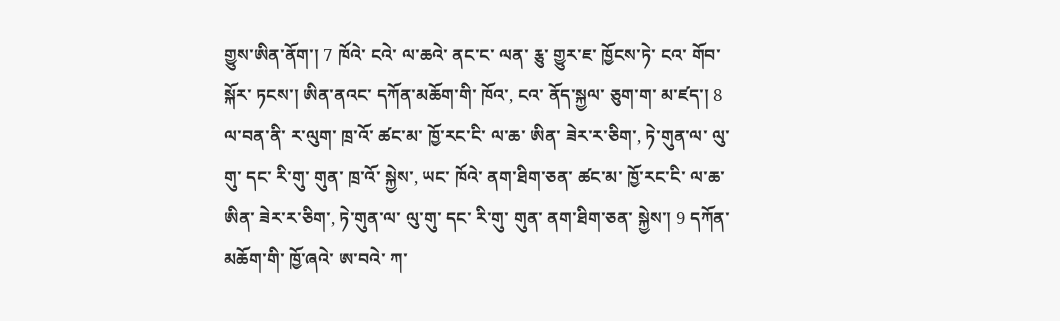གྱུས་ཨིན་ནོག་། 7 ཁོའེ་ ངའེ་ ལ་ཆའེ་ ནང་ང་ ལན་ རྕུ་ གྱུར་ཇ་ ཁྱོངས་ཏེ་ ངའ་ གོབ་སྐོར་ ཏངས་། ཨིན་ནའང་ དཀོན་མཆོག་གི་ ཁོའ་, ངའ་ ནོད་སྐྱལ་ ཅུག་ག་ མ་ཛད་། 8 ལ་བན་ནི་ ར་ལུག་ ཁྲ་འོ་ ཚང་མ་ ཁྱོ་རང་ངི་ ལ་ཆ་ ཨིན་ ཟེར་ར་ཅིག་, ཏེ་གུན་ལ་ ལུ་གུ་ དང་ རི་གུ་ གུན་ ཁྲ་འོ་ སྐྱེས་, ཡང་ ཁོའེ་ ནག་ཐིག་ཅན་ ཚང་མ་ ཁྱོ་རང་ངི་ ལ་ཆ་ ཨིན་ ཟེར་ར་ཅིག་, ཏེ་གུན་ལ་ ལུ་གུ་ དང་ རི་གུ་ གུན་ ནག་ཐིག་ཅན་ སྐྱེས་། 9 དཀོན་མཆོག་གི་ ཁྱོ་ཞའེ་ ཨ་བའེ་ ཀ་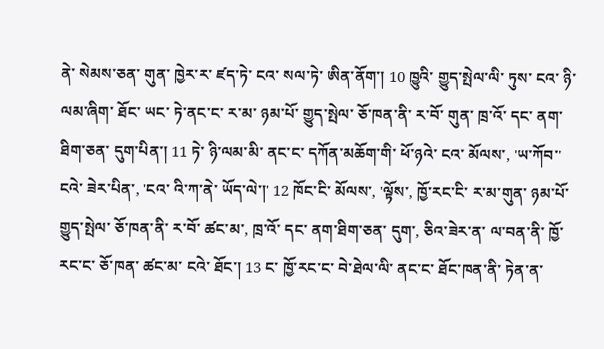ནེ་ སེམས་ཅན་ གུན་ ཁྱེར་ར་ ཛད་ཏེ་ ངའ་ སལ་ཏེ་ ཨིན་ནོག་། 10 ཁྱུའི་ གྱུད་སྤེལ་ལི་ ཏུས་ ངའ་ ཉི་ལམ་ཞིག་ ཐོང་ ཡང་ ཏེ་ནང་ང་ ར་མ་ ཉམ་པོ་ གྱུད་སྤེལ་ ཅོ་ཁན་ནི་ ར་བོ་ གུན་ ཁྲ་འོ་ དང་ ནག་ཐིག་ཅན་ དུག་པིན་། 11 ཏེ་ ཉི་ལམ་མི་ ནང་ང་ དཀོན་མཆོག་གི་ ཕོ་ཉའེ་ ངའ་ མོལས་, 'ཡ་ཀོབ་' ངའེ་ ཟེར་པིན་, 'ངའ་ འི་ཀ་ནེ་ ཡོད་ལེ་།' 12 ཁོང་ངི་ མོལས་, 'ལྟོས་, ཁྱོ་རང་ངི་ ར་མ་གུན་ ཉམ་པོ་ གྱུད་སྤེལ་ ཅོ་ཁན་ནི་ ར་བོ་ ཚང་མ་, ཁྲ་འོ་ དང་ ནག་ཐིག་ཅན་ དུག་, ཅིའ་ཟེར་ན་ ལ་བན་ནི་ ཁྱོ་རང་ང་ ཅོ་ཁན་ ཚང་མ་ ངའེ་ ཐོང་། 13 ང་ ཁྱོ་རང་ང་ བེ་ཐེལ་ལི་ ནང་ང་ ཐོང་ཁན་ནི་ ཏེན་ན་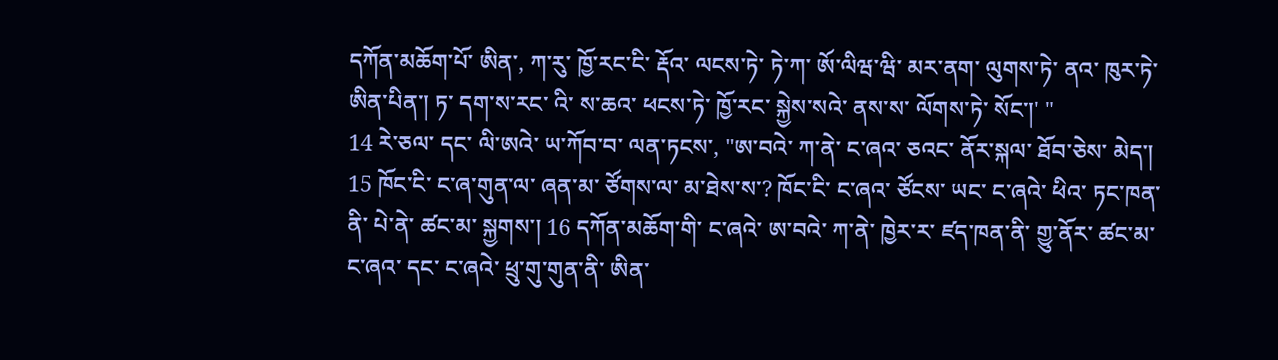དཀོན་མཆོག་པོ་ ཨིན་, ཀ་རུ་ ཁྱོ་རང་ངི་ རྡོའ་ ལངས་ཏེ་ ཏེ་ཀ་ ཨོ་ལིཝ་ཝི་ མར་ནག་ ལུགས་ཏེ་ ནའ་ ཁུར་ཏེ་ ཨིན་པིན་། ཏ་ དག་ས་རང་ འི་ ས་ཆའ་ ཕངས་ཏེ་ ཁྱོ་རང་ སྐྱེས་སའེ་ ནས་ས་ ལོགས་ཏེ་ སོང་།' "
14 རེ་ཅལ་ དང་ ལི་ཨའེ་ ཡ་ཀོབ་བ་ ལན་ཏངས་, "ཨ་བའེ་ ཀ་ནེ་ ང་ཞའ་ ཅའང་ ནོར་སྐལ་ ཐོབ་ཅེས་ མེད་། 15 ཁོང་ངི་ ང་ཞ་གུན་ལ་ ཞན་མ་ ཙོགས་ལ་ མ་ཐེས་ས་? ཁོང་ངི་ ང་ཞའ་ ཙོངས་ ཡང་ ང་ཞའེ་ ཕིའ་ ཏང་ཁན་ནི་ པེ་ནེ་ ཚང་མ་ སྐྱགས་། 16 དཀོན་མཆོག་གི་ ང་ཞའེ་ ཨ་བའེ་ ཀ་ནེ་ ཁྱེར་ར་ ཛད་ཁན་ནི་ གྱུ་ནོར་ ཚང་མ་ ང་ཞའ་ དང་ ང་ཞའེ་ ཕྲུ་གུ་གུན་ནི་ ཨིན་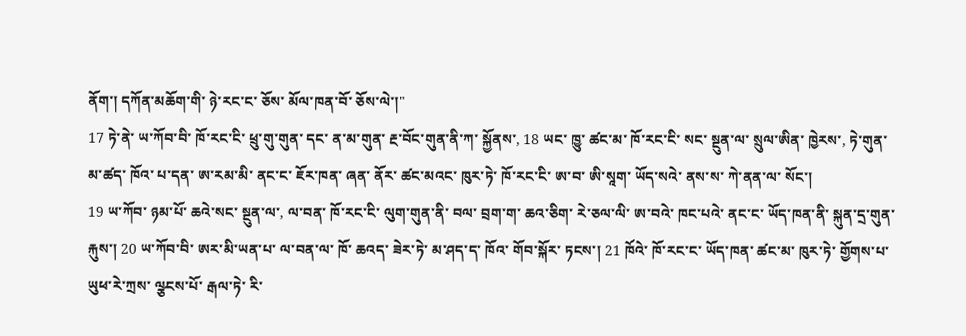ནོག་། དཀོན་མཆོག་གི་ ཉེ་རང་ང་ ཅོས་ མོལ་ཁན་བོ་ ཅོས་ལེ་།"
17 ཏེ་ནེ་ ཡ་ཀོབ་བི་ ཁོ་རང་ངི་ ཕྲུ་གུ་གུན་ དང་ ན་མ་གུན་ རྔ་བོང་གུན་ནི་ཀ་ སྐྱོནས་, 18 ཡང་ ཁྱུ་ ཚང་མ་ ཁོ་རང་ངི་ སང་ སྔུན་ལ་ སྲུལ་ཨིན་ ཁྱེརས་, ཏེ་གུན་ མ་ཚད་ ཁོའ་ པ་དན་ ཨ་རམ་མི་ ནང་ང་ ཇོར་ཁན་ ཞན་ ནོར་ ཚང་མའང་ ཁུར་ཏེ་ ཁོ་རང་ངི་ ཨ་བ་ ཨི་སཱག་ ཡོད་སའེ་ ནས་ས་ ཀེ་ནན་ལ་ སོང་།
19 ཡ་ཀོབ་ ཉམ་པོ་ ཆའེ་སང་ སྔུན་ལ་, ལ་བན་ ཁོ་རང་ངི་ ལུག་གུན་ནི་ བལ་ བྲག་ག་ ཆའ་ཅིག་ རེ་ཅལ་ལི་ ཨ་བའེ་ ཁང་པའེ་ ནང་ང་ ཡོད་ཁན་ནི་ སྐུན་དྲ་གུན་ རྐུས་། 20 ཡ་ཀོབ་བི་ ཨར་མི་ཡན་པ་ ལ་བན་ལ་ ཁོ་ ཆའད་ ཟེར་ཏེ་ མ་ཤད་ད་ ཁོའ་ གོབ་སྐོར་ ཏངས་། 21 ཁོའེ་ ཁོ་རང་ང་ ཡོད་ཁན་ ཚང་མ་ ཁུར་ཏེ་ གྱོགས་པ་ ཡུཕ་རེ་ཀྲས་ ལྩངས་པོ་ རྒལ་ཏེ་ རི་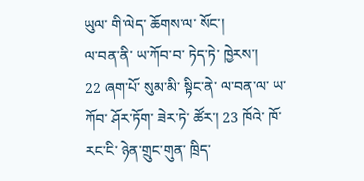ཡུལ་ གི་ལེད་ ཆོགས་ལ་ སོང་།
ལ་བན་ནི་ ཡ་ཀོབ་བ་ ཏེད་ཏེ་ ཁྱེརས་།
22 ཞག་པོ་ སུམ་མི་ སྟིང་ནེ་ ལ་བན་ལ་ ཡ་ཀོབ་ ཤོར་ཏོག་ ཟེར་ཏེ་ ཚོར་། 23 ཁོའེ་ ཁོ་རང་ངི་ ཉེན་གྲུང་གུན་ ཁྲིད་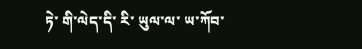ཏེ་ གི་ལེད་དི་ རི་ ཡུལ་ལ་ ཡ་ཀོབ་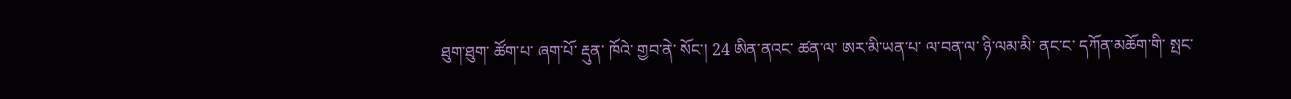ཐུག་ཐུག་ ཚོག་པ་ ཞག་པོ་ རྡུན་ ཁོའེ་ གྱབ་ནེ་ སོང་། 24 ཨིན་ནའང་ ཚན་ལ་ ཨར་མི་ཡན་པ་ ལ་བན་ལ་ ཉི་ལམ་མི་ ནང་ང་ དཀོན་མཆོག་གི་ སྤང་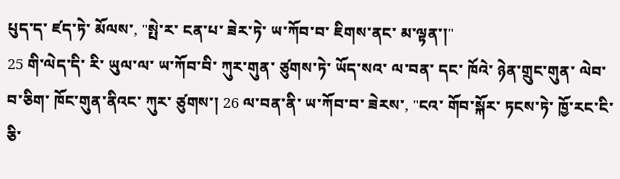པུད་ད་ ཛད་ཏེ་ མོལས་, "སྤེ་ར་ ངན་པ་ ཟེར་ཏེ་ ཡ་ཀོབ་བ་ ཇིགས་ནང་ མ་ལྟན་།"
25 གི་ལེད་དི་ རི་ ཡུལ་ལ་ ཡ་ཀོབ་བི་ ཀུར་གུན་ ཙུགས་ཏེ་ ཡོད་སའ་ ལ་བན་ དང་ ཁོའེ་ ཉེན་གྲུང་གུན་ ལེབ་བ་ཅིག་ ཁོང་གུན་ནིའང་ ཀུར་ ཙུགས་། 26 ལ་བན་ནི་ ཡ་ཀོབ་བ་ ཟེརས་, "ངའ་ གོབ་སྐོར་ ཏངས་ཏེ་ ཁྱོ་རང་ངི་ ཅི་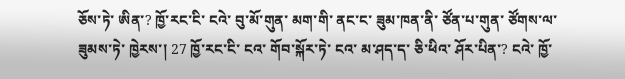ཅོས་ཏེ་ ཨིན་? ཁྱོ་རང་ངི་ ངའེ་ བུ་མོ་གུན་ མག་གི་ ནང་ང་ ཟུམ་ཁན་ནི་ ཙོན་པ་གུན་ ཙོགས་ལ་ ཟུམས་ཏེ་ ཁྱེརས་། 27 ཁྱོ་རང་ངི་ ངའ་ གོབ་སྐོར་ཏེ་ ངའ་ མ་ཤད་ད་ ཅི་ཕིའ་ ཤོར་པིན་? ངའེ་ ཁྱོ་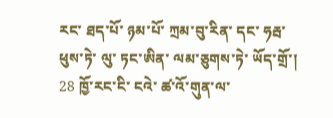རང་ ཐད་པོ་ ཉམ་པོ་ ཀྲམ་བུ་རིན་ དང་ ཧརྦ་ ཕུས་ཏེ་ ལུ་ ཏང་ཨིན་ ལམ་ཅུགས་ཏེ་ ཡོད་གྲོ་། 28 ཁྱོ་རང་ངི་ ངའེ་ ཚ་འོ་གུན་ལ་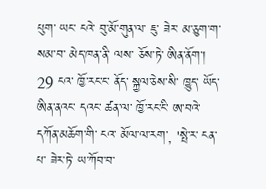པུག་ ཡང་ ངའེ་ བུ་མོ་གུན་ལ་ ཇུ་ ཟེར་ མ་ཅུག་ག་ སམ་བ་ མེད་ཁན་ནི་ ལས་ ཅོས་ཏེ་ ཨིན་ནོག་། 29 ངའ་ ཁྱོ་རང་ང་ ནོད་ སྐྱལ་ཅེས་སི་ ཁྱུད་ ཡོད་ ཨིན་ནའང་ དའང་ ཚན་ལ་ ཁྱོ་རང་ངི་ ཨ་བའེ་ དཀོན་མཆོག་གི་ ངའ་ མོལ་ལ་རག་, 'སྤེ་ར་ ངན་པ་ ཟེར་ཏེ་ ཡ་ཀོབ་བ་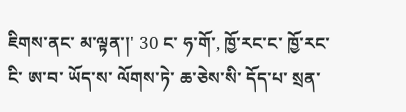ཇིགས་ནང་ མ་ལྟན་།' 30 ང་ ཧ་གོ་, ཁྱོ་རང་ང་ ཁྱོ་རང་ངི་ ཨ་བ་ ཡོད་ས་ ལོགས་ཏེ་ ཆ་ཅེས་སི་ དོད་པ་ སྲན་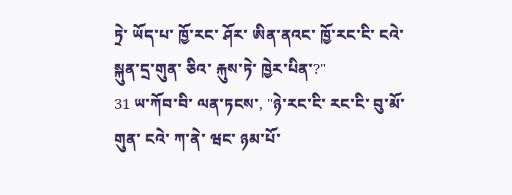ཏྲེ་ ཡོད་པ་ ཁྱོ་རང་ ཤོར་ ཨིན་ནའང་ ཁྱོ་རང་ངི་ ངའེ་ སྐུན་དྲ་གུན་ ཅིའ་ རྐུས་ཏེ་ ཁྱེར་པིན་?"
31 ཡ་ཀོབ་བི་ ལན་ཏངས་, "ཉེ་རང་ངི་ རང་ངི་ བུ་མོ་གུན་ ངའེ་ ཀ་ནེ་ ཝང་ ཉམ་པོ་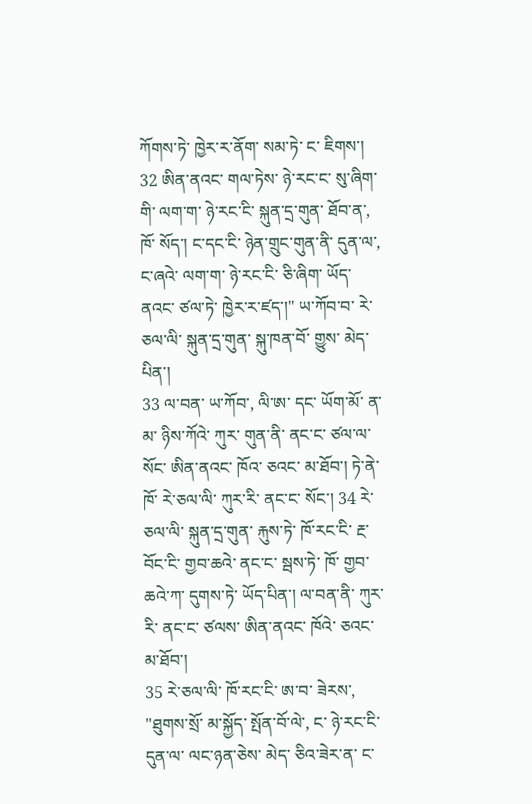ཀོགས་ཏེ་ ཁྱེར་ར་ནོག་ སམ་ཏེ་ ང་ ཇིགས་། 32 ཨིན་ནའང་ གལ་ཏེས་ ཉེ་རང་ང་ སུ་ཞིག་གི་ ལག་ག་ ཉེ་རང་ངི་ སྐུན་དྲ་གུན་ ཐོབ་ན་, ཁོ་ སོད་། ང་དང་ངི་ ཉེན་གྲུང་གུན་ནི་ དུན་ལ་, ང་ཞའེ་ ལག་ག་ ཉེ་རང་ངི་ ཅི་ཞིག་ ཡོད་ནའང་ ཙལ་ཏེ་ ཁྱེར་ར་ཛད་།" ཡ་ཀོབ་བ་ རེ་ཅལ་ལི་ སྐུན་དྲ་གུན་ སྐུ་ཁན་བོ་ གྱུས་ མེད་པིན་།
33 ལ་བན་ ཡ་ཀོབ་, ལི་ཨ་ དང་ ཡོག་མོ་ ན་མ་ ཉིས་ཀོའེ་ ཀུར་ གུན་ནི་ ནང་ང་ ཙལ་ལ་ སོང་ ཨིན་ནའང་ ཁོའ་ ཅའང་ མ་ཐོབ་། ཏེ་ནེ་ ཁོ་ རེ་ཅལ་ལི་ ཀུར་རི་ ནང་ང་ སོང་། 34 རེ་ཅལ་ལི་ སྐུན་དྲ་གུན་ རྐུས་ཏེ་ ཁོ་རང་ངི་ རྔ་བོང་ངི་ གྱབ་ཆའེ་ ནང་ང་ སྦས་ཏེ་ ཁོ་ གྱབ་ཆའེ་ཀ་ དུགས་ཏེ་ ཡོད་པིན་། ལ་བན་ནི་ ཀུར་རི་ ནང་ང་ ཙལས་ ཨིན་ནའང་ ཁོའེ་ ཅའང་ མ་ཐོབ་།
35 རེ་ཅལ་ལི་ ཁོ་རང་ངི་ ཨ་བ་ ཟེརས་, "ཐུགས་སྲོ་ མ་སྐྱོད་ སྤོན་བོ་ལེ་, ང་ ཉེ་རང་ངི་ དུན་ལ་ ལང་ཉན་ཅེས་ མེད་ ཅིའ་ཟེར་ན་ ང་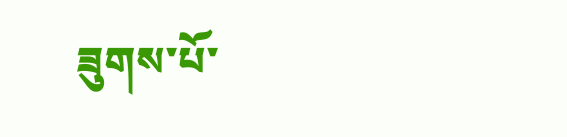ཟུགས་པོ་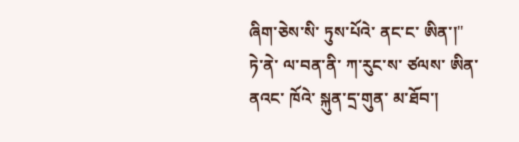ཞིག་ཅེས་སི་ ཏུས་པོའེ་ ནང་ང་ ཨིན་།" ཏེ་ནེ་ ལ་བན་ནི་ ཀ་རུང་ས་ ཙལས་ ཨིན་ནའང་ ཁོའེ་ སྐུན་དྲ་གུན་ མ་ཐོབ་།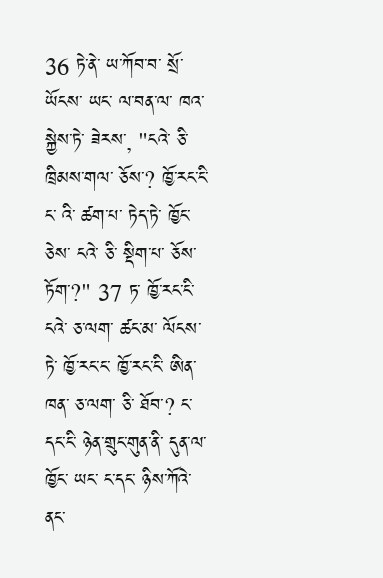36 ཏེ་ནེ་ ཡ་ཀོབ་བ་ སྲོ་ ཡོངས་ ཡང་ ལ་བན་ལ་ ཁའ་ སྐྱེས་ཏེ་ ཟེརས་, "ངའེ་ ཅི་ ཁྲིམས་གལ་ ཅོས་? ཁྱོ་རང་ངི་ ང་ འི་ ཚག་པ་ ཏེད་ཏེ་ ཁྱོང་ཅེས་ ངའེ་ ཅི་ སྡིག་པ་ ཅོས་ཏོག་?" 37 ཏ་ ཁྱོ་རང་ངི་ ངའེ་ ཅ་ལག་ ཚང་མ་ ལོངས་ཏེ་ ཁྱོ་རང་ང་ ཁྱོ་རང་ངི་ ཨིན་ཁན་ ཅ་ལག་ ཅི་ ཐོབ་? ང་དང་ངི་ ཉེན་གྲུང་གུན་ནི་ དུན་ལ་ ཁྱོང་ ཡང་ ང་དང་ ཉིས་ཀོའེ་ ནང་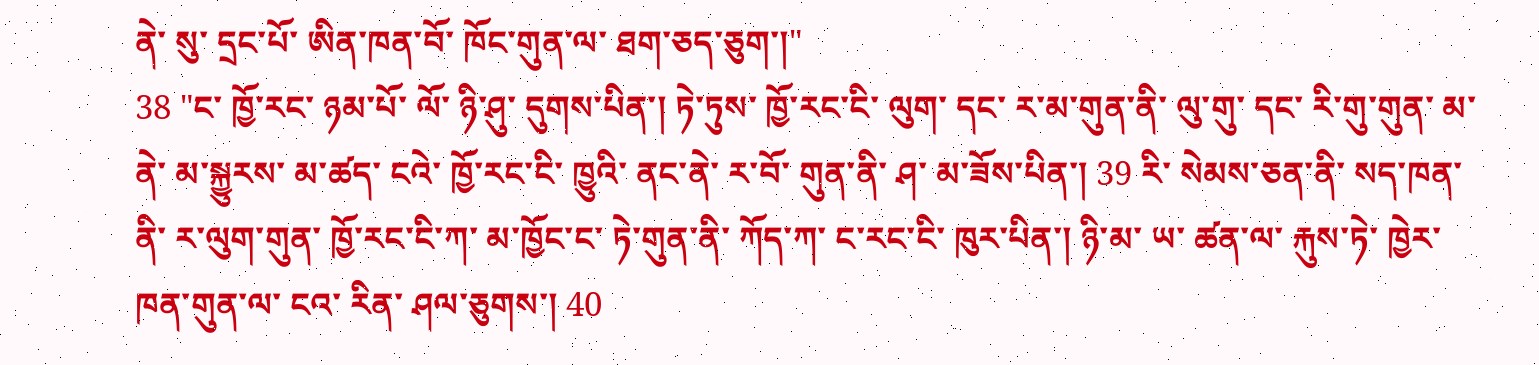ནེ་ སུ་ དྲང་པོ་ ཨིན་ཁན་བོ་ ཁོང་གུན་ལ་ ཐག་ཅད་ཅུག་།"
38 "ང་ ཁྱོ་རང་ ཉམ་པོ་ ལོ་ ཉི་ཤུ་ དུགས་པིན་། ཏེ་ཏུས་ ཁྱོ་རང་ངི་ ལུག་ དང་ ར་མ་གུན་ནི་ ལུ་གུ་ དང་ རི་གུ་གུན་ མ་ནེ་ མ་སྐྱུརས་ མ་ཚད་ ངའེ་ ཁྱོ་རང་ངི་ ཁྱུའི་ ནང་ནེ་ ར་བོ་ གུན་ནི་ ཤ་ མ་ཟོས་པིན་། 39 རི་ སེམས་ཅན་ནི་ སད་ཁན་ནི་ ར་ལུག་གུན་ ཁྱོ་རང་ངི་ཀ་ མ་ཁྱོང་ང་ ཏེ་གུན་ནི་ ཀོད་ཀ་ ང་རང་ངི་ ཁུར་པིན་། ཉི་མ་ ཡ་ ཚན་ལ་ རྐུས་ཏེ་ ཁྱེར་ཁན་གུན་ལ་ ངའ་ རིན་ ཤལ་ཅུགས་། 40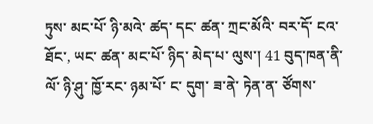ཏུས་ མང་པོ་ ཉི་མའེ་ ཚད་ དང་ ཚན་ ཀྲང་མོའི་ བར་དོ་ ངའ་ ཐོང་, ཡང་ ཚན་ མང་པོ་ ཉིད་ མེད་པ་ ལུས་། 41 བུད་ཁན་ནི་ ལོ་ ཉི་ཤུ་ ཁྱོ་རང་ ཉམ་པོ་ ང་ དུག་ ཟ་ནེ་ ཏེན་ན་ ཙོགས་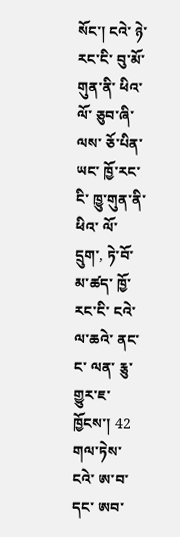སོང་། ངའེ་ ཉེ་རང་ངི་ བུ་མོ་གུན་ནི་ ཕིའ་ ལོ་ ཅུབ་ཞི་ ལས་ ཅོ་པིན་ ཡང་ ཁྱོ་རང་ངི་ ཁྱུ་གུན་ནི་ ཕིའ་ ལོ་ དྲུག་, ཏེ་བོ་ མ་ཚད་ ཁྱོ་རང་ངི་ ངའེ་ ལ་ཆའེ་ ནང་ང་ ལན་ རྕུ་ གྱུར་ཇ་ ཁྱོངས་། 42 གལ་ཏེས་ ངའེ་ ཨ་བ་ དང་ ཨབ་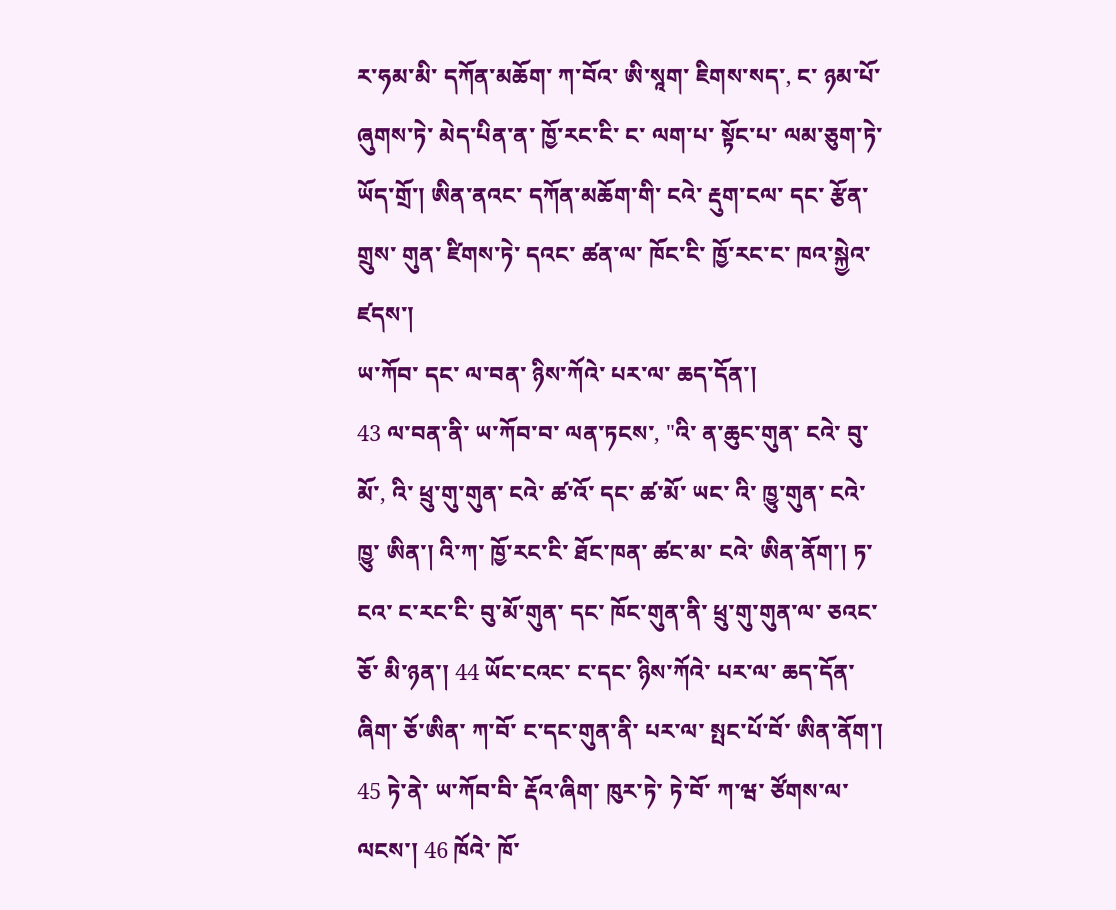ར་ཧམ་མི་ དཀོན་མཆོག་ ཀ་བོའ་ ཨི་སཱག་ ཇིགས་སད་, ང་ ཉམ་པོ་ ཞུགས་ཏེ་ མེད་པིན་ན་ ཁྱོ་རང་ངི་ ང་ ལག་པ་ སྟོང་པ་ ལམ་ཅུག་ཏེ་ ཡོད་གྲོ་། ཨིན་ནའང་ དཀོན་མཆོག་གི་ ངའེ་ རྡུག་ངལ་ དང་ རྩོན་གྲུས་ གུན་ ཛིགས་ཏེ་ དའང་ ཚན་ལ་ ཁོང་ངི་ ཁྱོ་རང་ང་ ཁའ་སྐྱེའ་ ཛདས་།
ཡ་ཀོབ་ དང་ ལ་བན་ ཉིས་ཀོའེ་ པར་ལ་ ཆད་དོན་།
43 ལ་བན་ནི་ ཡ་ཀོབ་བ་ ལན་ཏངས་, "འི་ ན་ཆུང་གུན་ ངའེ་ བུ་མོ་, འི་ ཕྲུ་གུ་གུན་ ངའེ་ ཚ་འོ་ དང་ ཚ་མོ་ ཡང་ འི་ ཁྱུ་གུན་ ངའེ་ ཁྱུ་ ཨིན་། འི་ཀ་ ཁྱོ་རང་ངི་ ཐོང་ཁན་ ཚང་མ་ ངའེ་ ཨིན་ནོག་། ཏ་ ངའ་ ང་རང་ངི་ བུ་མོ་གུན་ དང་ ཁོང་གུན་ནི་ ཕྲུ་གུ་གུན་ལ་ ཅའང་ ཅོ་ མི་ཉན་། 44 ཡོང་ངའང་ ང་དང་ ཉིས་ཀོའེ་ པར་ལ་ ཆད་དོན་ ཞིག་ ཅོ་ཨིན་ ཀ་བོ་ ང་དང་གུན་ནི་ པར་ལ་ སྤང་པོ་བོ་ ཨིན་ནོག་།
45 ཏེ་ནེ་ ཡ་ཀོབ་བི་ རྡོའ་ཞིག་ ཁུར་ཏེ་ ཏེ་བོ་ ཀ་ཝ་ ཙོགས་ལ་ ལངས་། 46 ཁོའེ་ ཁོ་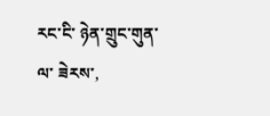རང་ངི་ ཉེན་གྲུང་གུན་ལ་ ཟེརས་,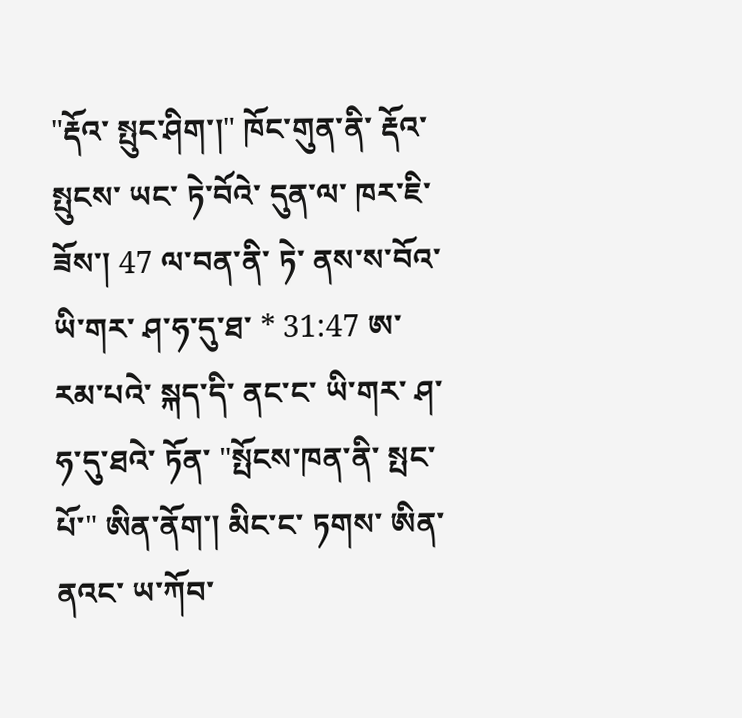"རྡོའ་ སྤུང་ཤིག་།" ཁོང་གུན་ནི་ རྡོའ་ སྤུངས་ ཡང་ ཏེ་བོའེ་ དུན་ལ་ ཁར་ཇི་ ཟོས་། 47 ལ་བན་ནི་ ཏེ་ ནས་ས་བོའ་ ཡི་གར་ ཤ་ཧ་དུ་ཐ་ * 31:47 ཨ་རམ་པའེ་ སྐད་དི་ ནང་ང་ ཡི་གར་ ཤ་ཧ་དུ་ཐའེ་ ཏོན་ "སྤོངས་ཁན་ནི་ སྤང་པོ་" ཨིན་ནོག་། མིང་ང་ ཏགས་ ཨིན་ནའང་ ཡ་ཀོབ་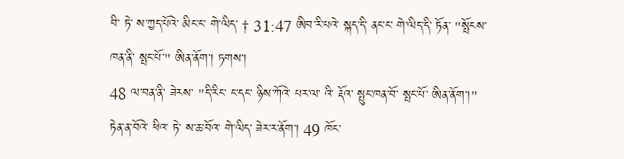བི་ ཏེ་ ས་ཀྱད་པོའེ་ མིང་ང་ གེ་ལིད་ † 31:47 ཨིབ་རི་པའེ་ སྐད་དི་ ནང་ང་ གེ་ལིད་དི་ ཏོན་ "སྤོངས་ཁན་ནི་ སྤང་པོ་" ཨིན་ནོག་། ཏགས་།
48 ལ་བན་ནི་ ཟེརས་ "དི་རིང་ ང་དང་ ཉིས་ཀོའེ་ པར་ལ་ འི་ རྡོའ་ སྤུང་ཁན་བོ་ སྤང་པོ་ ཨིན་ནོག་།" ཏེན་ན་བོའེ་ ཕིའ་ ཏེ་ ས་ཆ་བོའ་ གེ་ལིད་ ཟེར་ར་ནོག་། 49 ཁོང་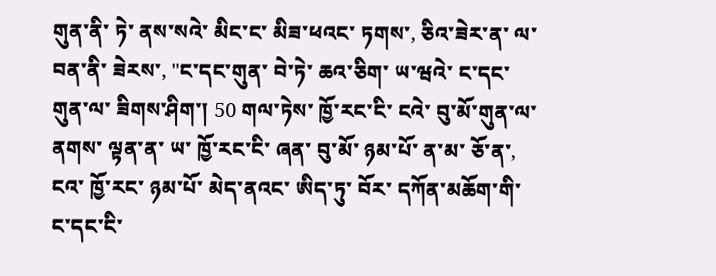གུན་ནི་ ཏེ་ ནས་སའེ་ མིང་ང་ མིཟ་ཕའང་ ཏགས་, ཅིའ་ཟེར་ན་ ལ་བན་ནི་ ཟེརས་, "ང་དང་གུན་ བེ་ཏེ་ ཆའ་ཅིག་ ཡ་ཝའེ་ ང་དང་གུན་ལ་ ཟིགས་ཤིག་། 50 གལ་ཏེས་ ཁྱོ་རང་ངི་ ངའེ་ བུ་མོ་གུན་ལ་ ནགས་ ལྟན་ན་ ཡ་ ཁྱོ་རང་ངི་ ཞན་ བུ་མོ་ ཉམ་པོ་ ན་མ་ ཅོ་ན་, ངའ་ ཁྱོ་རང་ ཉམ་པོ་ མེད་ནའང་ ཨིད་ཏུ་ བོར་ དཀོན་མཆོག་གི་ ང་དང་ངི་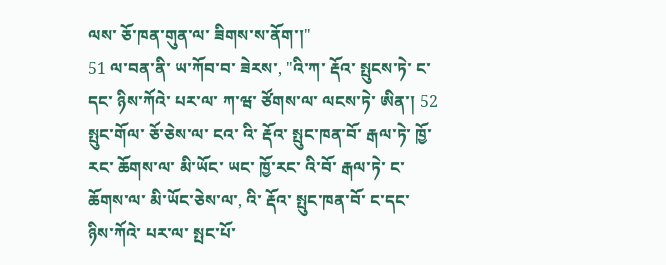ལས་ ཅོ་ཁན་གུན་ལ་ ཟིགས་ས་ནོག་།"
51 ལ་བན་ནི་ ཡ་ཀོབ་བ་ ཟེརས་, "འི་ཀ་ རྡོའ་ སྤུངས་ཏེ་ ང་དང་ ཉིས་ཀོའེ་ པར་ལ་ ཀ་ཝ་ ཙོགས་ལ་ ལངས་ཏེ་ ཨིན་། 52 སྤུང་གོལ་ ཅོ་ཅེས་ལ་ ངའ་ འི་ རྡོའ་ སྤུང་ཁན་བོ་ རྒལ་ཏེ་ ཁྱོ་རང་ ཆོགས་ལ་ མི་ཡོང་ ཡང་ ཁྱོ་རང་ འི་བོ་ རྒལ་ཏེ་ ང་ ཆོགས་ལ་ མི་ཡོང་ཅེས་ལ་, འི་ རྡོའ་ སྤུང་ཁན་བོ་ ང་དང་ ཉིས་ཀོའེ་ པར་ལ་ སྤང་པོ་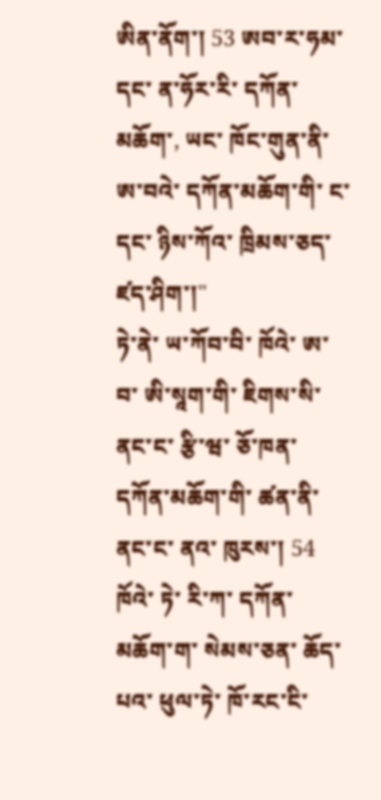ཨིན་ནོག་། 53 ཨབ་ར་ཧམ་ དང་ ན་ཧོར་རི་ དཀོན་མཆོག་, ཡང་ ཁོང་གུན་ནི་ ཨ་བའེ་ དཀོན་མཆོག་གི་ ང་དང་ ཉིས་ཀོའ་ ཁྲིམས་ཅད་ ཛད་ཤིག་།"
ཏེ་ནེ་ ཡ་ཀོབ་བི་ ཁོའེ་ ཨ་བ་ ཨི་སཱག་གི་ ཇིགས་སི་ ནང་ང་ རྩི་ཝ་ ཅོ་ཁན་ དཀོན་མཆོག་གི་ ཚན་ནི་ ནང་ང་ ནའ་ ཁུརས་། 54 ཁོའེ་ ཏེ་ རི་ཀ་ དཀོན་མཆོག་ག་ སེམས་ཅན་ ཆོད་པའ་ ཕུལ་ཏེ་ ཁོ་རང་ངི་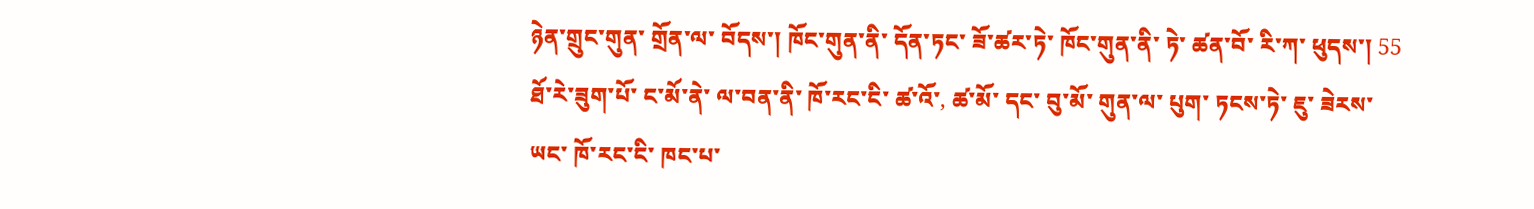ཉེན་གྲུང་གུན་ གྲོན་ལ་ བོདས་། ཁོང་གུན་ནི་ དོན་ཏང་ ཟོ་ཚར་ཏེ་ ཁོང་གུན་ནི་ ཏེ་ ཚན་བོ་ རི་ཀ་ ཕུདས་། 55 ཐོ་རེ་ཟུག་པོ་ ང་མོ་ནེ་ ལ་བན་ནི་ ཁོ་རང་ངི་ ཚ་འོ་, ཚ་མོ་ དང་ བུ་མོ་ གུན་ལ་ པུག་ ཏངས་ཏེ་ ཇུ་ ཟེརས་ ཡང་ ཁོ་རང་ངི་ ཁང་པ་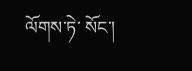ལོགས་ཏེ་ སོང་།